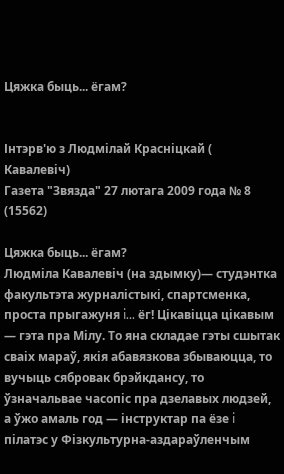Цяжка быць... ёгам?


Інтэрв'ю з Людмiлай Краснiцкай ( Кавалевiч)
Газета "Звязда" 27 лютага 2009 года № 8 (15562)

Цяжка быць... ёгам?
Людмiла Кавалевiч (на здымку)— студэнтка факультэта журналiстыкi, спартсменка, проста прыгажуня i... ёг! Цiкавiцца цiкавым — гэта пра Мiлу. То яна складае гэты сшытак сваiх мараў, якiя абавязкова збываюцца, то вучыць сябровак брэйкдансу, то ўзначальвае часопiс пра дзелавых людзей, а ўжо амаль год — iнструктар па ёзе i пiлатэс у Фiзкультурна-аздараўленчым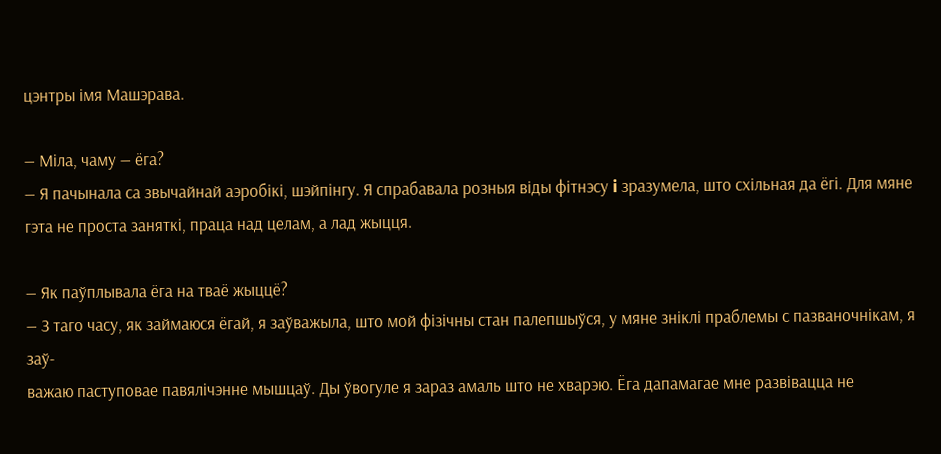цэнтры iмя Машэрава.

— Мiла, чаму — ёга?
— Я пачынала са звычайнай аэробiкi, шэйпiнгу. Я спрабавала розныя вiды фiтнэсу i зразумела, што схiльная да ёгi. Для мяне гэта не проста заняткi, праца над целам, а лад жыцця.

— Як паўплывала ёга на тваё жыццё?
— З таго часу, як займаюся ёгай, я заўважыла, што мой фiзiчны стан палепшыўся, у мяне знiклi праблемы с пазваночнiкам, я заў-
важаю паступовае павялiчэнне мышцаў. Ды ўвогуле я зараз амаль што не хварэю. Ёга дапамагае мне развiвацца не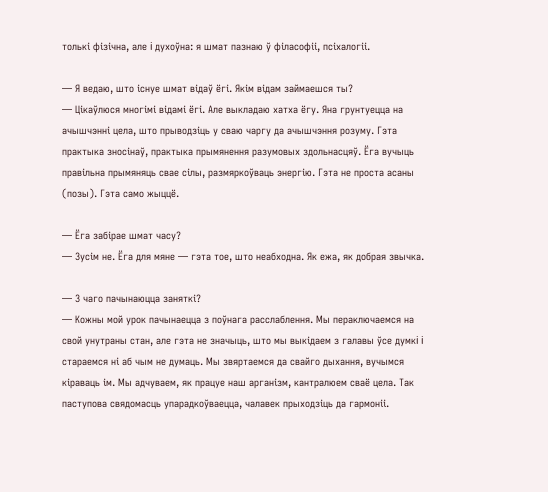толькi фiзiчна, але i духоўна: я шмат пазнаю ў фiласофii, псiхалогii.

— Я ведаю, што iснуе шмат вiдаў ёгi. Якiм вiдам займаешся ты?
— Цiкаўлюся многiмi вiдамi ёгi. Але выкладаю хатха ёгу. Яна грунтуецца на ачышчэннi цела, што прыводзiць у сваю чаргу да ачышчэння розуму. Гэта практыка зносiнаў, практыка прымянення разумовых здольнасцяў. Ёга вучыць правiльна прымяняць свае сiлы, размяркоўваць энергiю. Гэта не проста асаны (позы). Гэта само жыццё.

— Ёга забiрае шмат часу?
— Зусiм не. Ёга для мяне — гэта тое, што неабходна. Як ежа, як добрая звычка.

— З чаго пачынаюцца заняткi?
— Кожны мой урок пачынаецца з поўнага расслаблення. Мы пераключаемся на свой унутраны стан, але гэта не значыць, што мы выкiдаем з галавы ўсе думкi i стараемся нi аб чым не думаць. Мы звяртаемся да свайго дыхання, вучымся кiраваць iм. Мы адчуваем, як працуе наш арганiзм, кантралюем сваё цела. Так паступова свядомасць упарадкоўваецца, чалавек прыходзiць да гармонii.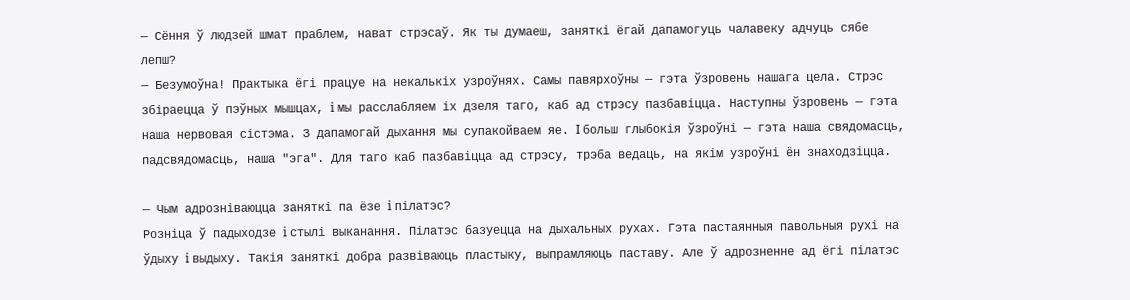— Сёння ў людзей шмат праблем, нават стрэсаў. Як ты думаеш, заняткi ёгай дапамогуць чалавеку адчуць сябе лепш?
— Безумоўна! Практыка ёгi працуе на некалькiх узроўнях. Самы павярхоўны — гэта ўзровень нашага цела. Стрэс збiраецца ў пэўных мышцах, i мы расслабляем iх дзеля таго, каб ад стрэсу пазбавiцца. Наступны ўзровень — гэта наша нервовая сiстэма. З дапамогай дыхання мы супакойваем яе. I больш глыбокiя ўзроўнi — гэта наша свядомасць, падсвядомасць, наша "эга". Для таго каб пазбавiцца ад стрэсу, трэба ведаць, на якiм узроўнi ён знаходзiцца.

— Чым адрознiваюцца заняткi па ёзе i пiлатэс?
Рознiца ў падыходзе i стылi выканання. Пiлатэс базуецца на дыхальных рухах. Гэта пастаянныя павольныя рухi на ўдыху i выдыху. Такiя заняткi добра развiваюць пластыку, выпрамляюць паставу. Але ў адрозненне ад ёгi пiлатэс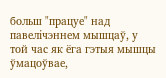больш "працуе" над павелiчэннем мышцаў, у той час як ёга гэтыя мышцы ўмацоўвае,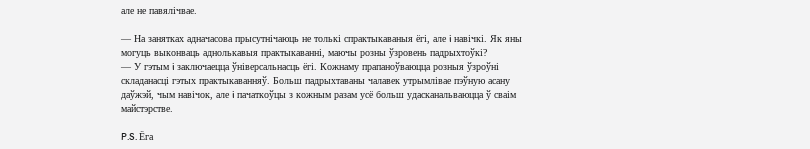але не павялiчвае.

— На занятках адначасова прысутнiчаюць не толькi спрактыкаваныя ёгi, але i навiчкi. Як яны могуць выконваць аднолькавыя практыкаваннi, маючы розны ўзровень падрыхтоўкi?
— У гэтым i заключаецца ўнiверсальнасць ёгi. Кожнаму прапаноўваюцца розныя ўзроўнi складанасцi гэтых практыкаванняў. Больш падрыхтаваны чалавек утрымлiвае пэўную асану даўжэй, чым навiчок, але i пачаткоўцы з кожным разам усё больш удасканальваюцца ў сваiм майстэрстве.

P.S. Ёга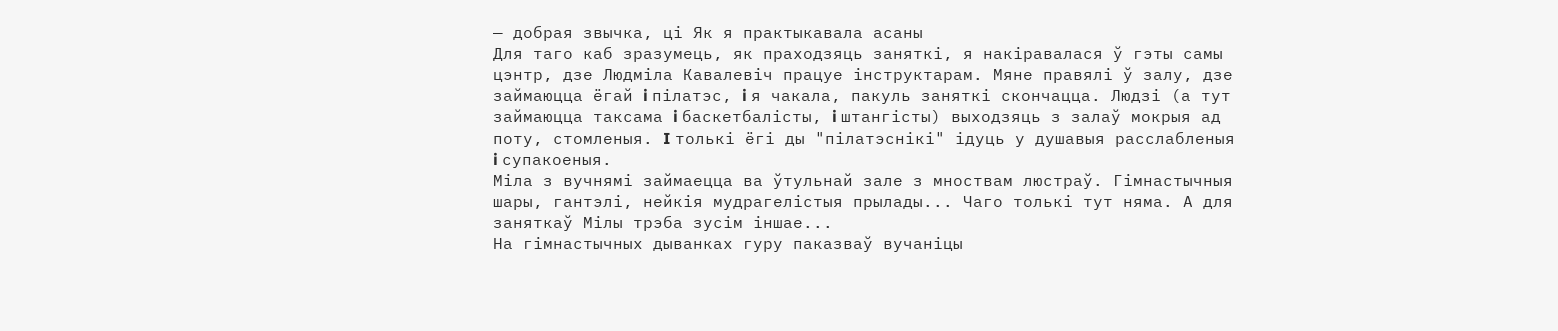— добрая звычка, цi Як я практыкавала асаны
Для таго каб зразумець, як праходзяць заняткi, я накiравалася ў гэты самы цэнтр, дзе Людмiла Кавалевiч працуе iнструктарам. Мяне правялi ў залу, дзе займаюцца ёгай i пiлатэс, i я чакала, пакуль заняткi скончацца. Людзi (а тут займаюцца таксама i баскетбалiсты, i штангiсты) выходзяць з залаў мокрыя ад поту, стомленыя. I толькi ёгi ды "пiлатэснiкi" iдуць у душавыя расслабленыя i супакоеныя.
Мiла з вучнямi займаецца ва ўтульнай зале з мноствам люстраў. Гiмнастычныя шары, гантэлi, нейкiя мудрагелiстыя прылады... Чаго толькi тут няма. А для заняткаў Мiлы трэба зусiм iншае...
На гiмнастычных дыванках гуру паказваў вучанiцы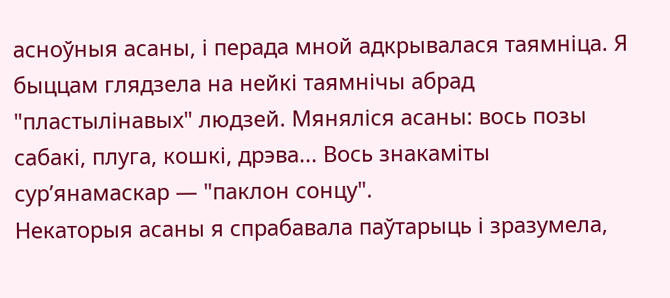асноўныя асаны, i перада мной адкрывалася таямнiца. Я быццам глядзела на нейкi таямнiчы абрад "пластылiнавых" людзей. Мянялiся асаны: вось позы сабакi, плуга, кошкi, дрэва... Вось знакамiты сур’янамаскар — "паклон сонцу".
Некаторыя асаны я спрабавала паўтарыць i зразумела,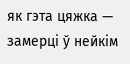як гэта цяжка — замерцi ў нейкiм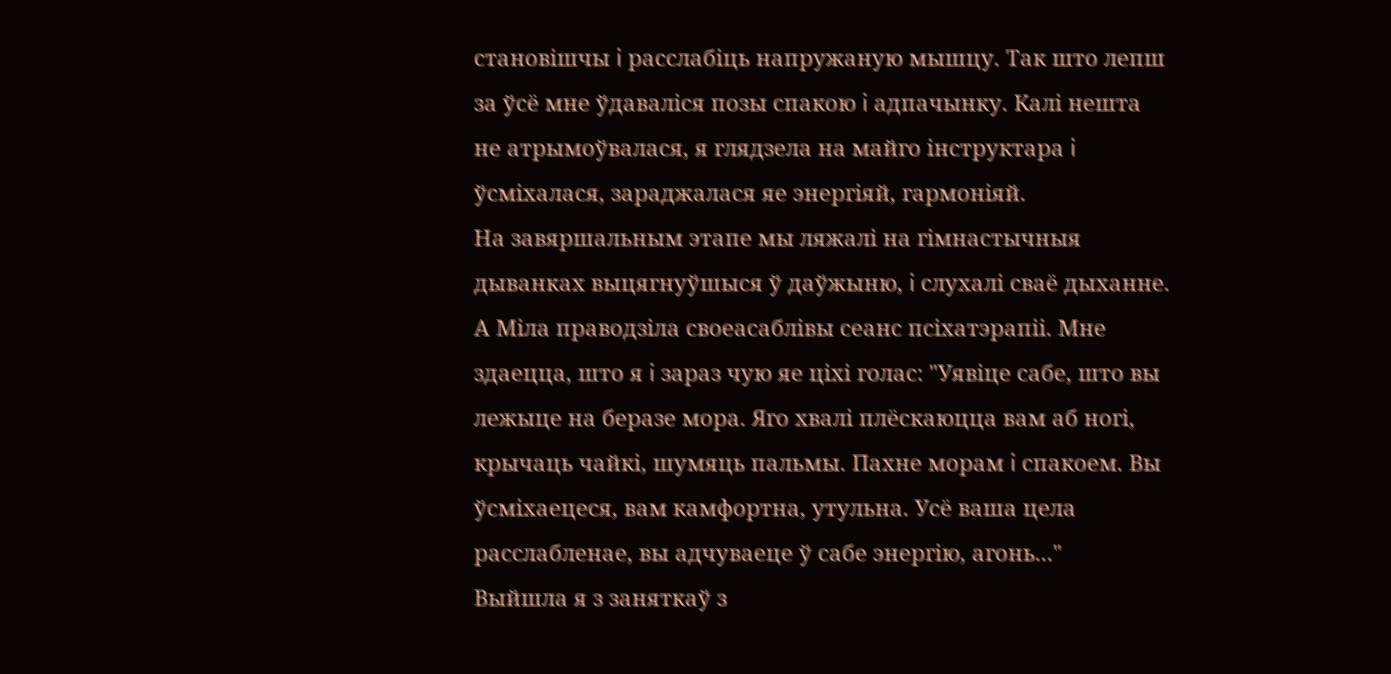становiшчы i расслабiць напружаную мышцу. Так што лепш за ўсё мне ўдавалiся позы спакою i адпачынку. Калi нешта не атрымоўвалася, я глядзела на майго iнструктара i ўсмiхалася, зараджалася яе энергiяй, гармонiяй.
На завяршальным этапе мы ляжалi на гiмнастычныя дыванках выцягнуўшыся ў даўжыню, i слухалi сваё дыханне. А Мiла праводзiла своеасаблiвы сеанс псiхатэрапii. Мне здаецца, што я i зараз чую яе цiхi голас: "Уявiце сабе, што вы лежыце на беразе мора. Яго хвалi плёскаюцца вам аб ногi, крычаць чайкi, шумяць пальмы. Пахне морам i спакоем. Вы ўсмiхаецеся, вам камфортна, утульна. Усё ваша цела расслабленае, вы адчуваеце ў сабе энергiю, агонь..."
Выйшла я з заняткаў з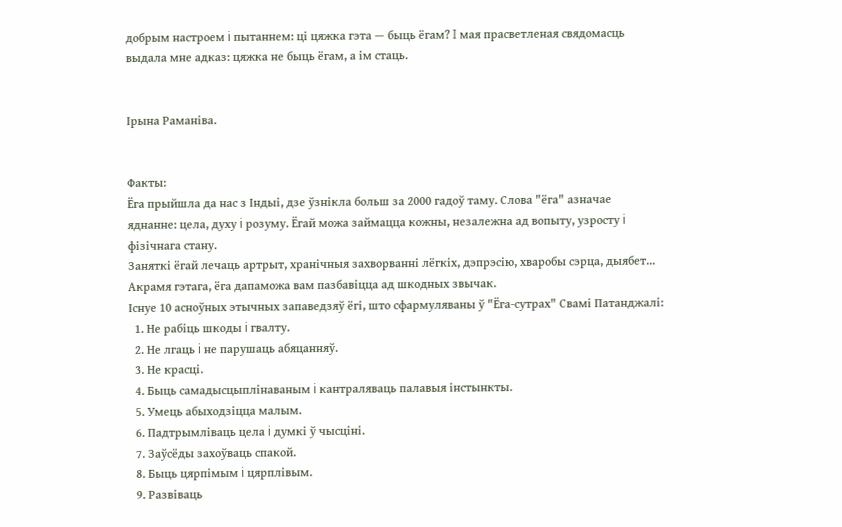добрым настроем i пытаннем: цi цяжка гэта — быць ёгам? I мая прасветленая свядомасць выдала мне адказ: цяжка не быць ёгам, а iм стаць.


Iрына Раманiва.


Факты:
Ёга прыйшла да нас з Індыi, дзе ўзнiкла больш за 2000 гадоў таму. Слова "ёга" азначае яднанне: цела, духу i розуму. Ёгай можа займацца кожны, незалежна ад вопыту, узросту i фiзiчнага стану.
Заняткi ёгай лечаць артрыт, хранiчныя захворваннi лёгкiх, дэпрэсiю, хваробы сэрца, дыябет... Акрамя гэтага, ёга дапаможа вам пазбавiцца ад шкодных звычак.
Iснуе 10 асноўных этычных запаведзяў ёгi, што сфармуляваны ў "Ёга-сутрах" Свамi Патанджалi:
  1. Не рабiць шкоды i гвалту.
  2. Не лгаць i не парушаць абяцанняў.
  3. Не красцi.
  4. Быць самадысцыплiнаваным i кантраляваць палавыя iнстынкты.
  5. Умець абыходзiцца малым.
  6. Падтрымлiваць цела i думкi ў чысцiнi.
  7. Заўсёды захоўваць спакой.
  8. Быць цярпiмым i цярплiвым.
  9. Развiваць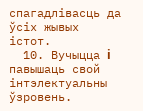спагадлiвасць да ўсiх жывых iстот.
  10. Вучыцца i павышаць свой iнтэлектуальны ўзровень.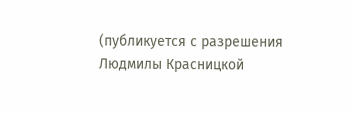(публикуется с разрешения Людмилы Красницкой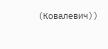(Ковалевич))